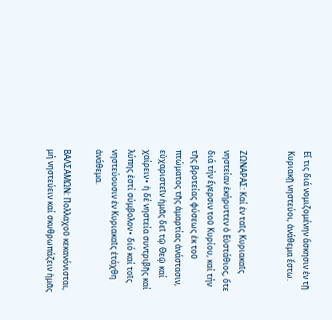Εἴ τις διά νομιζομένην ἄσκησιν ἐν τῇ Κυριακῇ νηστεύοι, ἀνάθεμα ἔστω.


ΖΩΝΑΡΑΣ: Καί ἐν ταῖς Κυριακαῖς νηστείαν ἐκήρυττεν ὁ Εὐστάθιος, ὅτε διά τήν ἔγερσιν τοῦ Κυρίου, καί τήν τῆς βροτείας φύσεως ἐκ τοῦ πτώματος τῆς ἁμαρτίας ἀνάστασιν, εὐχαριστεῖν ἡμᾶς δεῖ τῷ Θεῷ καί χαίρειν∙ ἡ δέ νηστεία συντριβῆς καί λύπης ἐστί σύμβολον∙ διό καί τοῖς νηστεύουσιν ἐν Κυριακαῖς ἐτάχθη ἀνάθεμα.

ΒΑΛΣΑΜΩΝ: Πολλαχοῦ κεκανόνισται, μή νηστεύειν καί σκυθρωπάζειν ἡμᾶς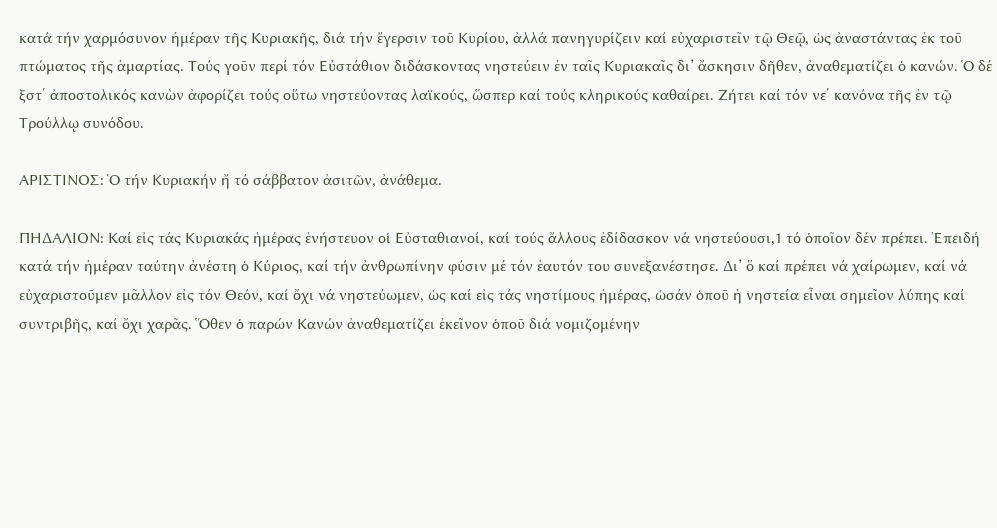κατά τήν χαρμόσυνον ἡμέραν τῆς Κυριακῆς, διά τήν ἔγερσιν τοῦ Κυρίου, ἀλλά πανηγυρίζειν καί εὐχαριστεῖν τῷ Θεῷ, ὡς ἀναστάντας ἐκ τοῦ πτώματος τῆς ἁμαρτίας. Τούς γοῦν περί τόν Εὐστάθιον διδάσκοντας νηστεύειν ἐν ταῖς Κυριακαῖς δι’ ἄσκησιν δῆθεν, ἀναθεματίζει ὁ κανών. Ὁ δέ ξστ΄ ἀποστολικός κανὼν ἀφορίζει τούς οὕτω νηστεύοντας λαϊκούς, ὥσπερ καί τούς κληρικούς καθαίρει. Ζήτει καί τόν νε΄ κανόνα τῆς ἐν τῷ Τρούλλῳ συνόδου.

ΑΡΙΣΤΙΝΟΣ: Ὁ τήν Κυριακήν ἤ τό σάββατον ἀσιτῶν, ἀνάθεμα.

ΠΗΔΑΛΙΟΝ: Καί εἰς τάς Κυριακάς ἡμέρας ἐνήστευον οἱ Εὐσταθιανοί, καί τούς ἄλλους ἐδίδασκον νά νηστεύουσι,1 τό ὁποῖον δέν πρέπει. Ἐπειδή κατά τήν ἡμέραν ταύτην ἀνέστη ὁ Κύριος, καί τήν ἀνθρωπίνην φύσιν μέ τόν ἑαυτόν του συνεξανέστησε. Δι’ ὅ καί πρέπει νά χαίρωμεν, καί νά εὐχαριστοῦμεν μᾶλλον εἰς τόν Θεόν, καί ὄχι νά νηστεύωμεν, ὡς καί εἰς τάς νηστίμους ἡμέρας, ὡσάν ὁποῦ ἡ νηστεία εἶναι σημεῖον λύπης καί συντριβῆς, καί ὄχι χαρᾶς. Ὅθεν ὁ παρών Κανών ἀναθεματίζει ἐκεῖνον ὁποῦ διά νομιζομένην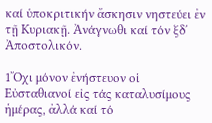καί ὑποκριτικήν ἄσκησιν νηστεύει ἐν τῇ Κυριακῇ. Ἀνάγνωθι καί τόν ξδ΄ Ἀποστολικόν.

1Ὄχι μόνον ἐνήστευον οἱ Εὐσταθιανοί εἰς τάς καταλυσίμους ἡμέρας, ἀλλά καί τό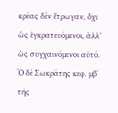κρέας δέν ἔτρωγαν, ὄχι ὡς ἐγκρατευόμενοι, ἀλλ’ ὡς συγχαινόμενοι αὐτό. Ὁ δέ Σωκράτης κεφ. μβ΄ τῆς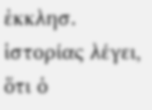ἐκκλησ. ἱστορίας λέγει, ὅτι ὁ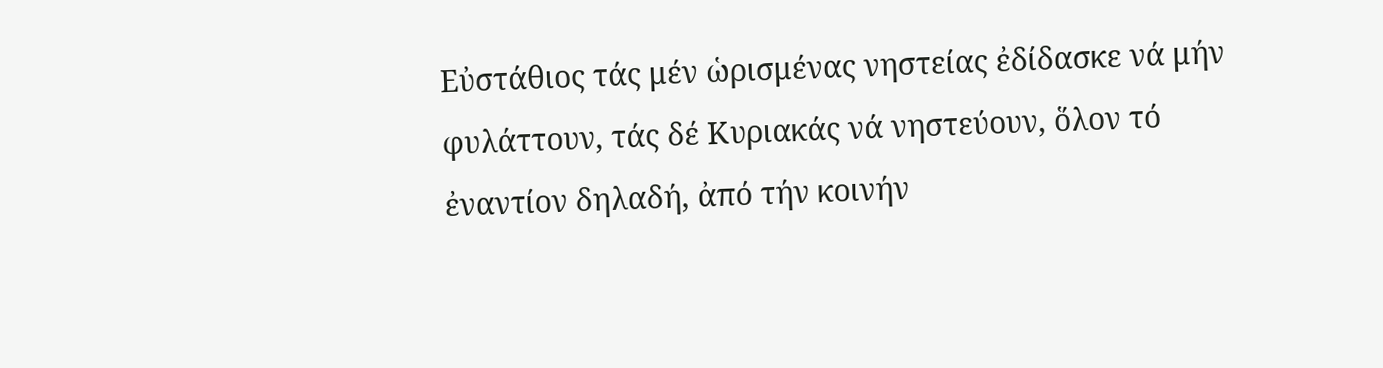Εὐστάθιος τάς μέν ὡρισμένας νηστείας ἐδίδασκε νά μήν φυλάττουν, τάς δέ Κυριακάς νά νηστεύουν, ὅλον τό ἐναντίον δηλαδή, ἀπό τήν κοινήν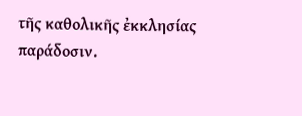τῆς καθολικῆς ἐκκλησίας παράδοσιν.